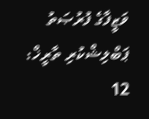ވަޒީފާގެ ފުރުޞަތު
ޕަބްލިޝްކުރި ތާރީޚް: 12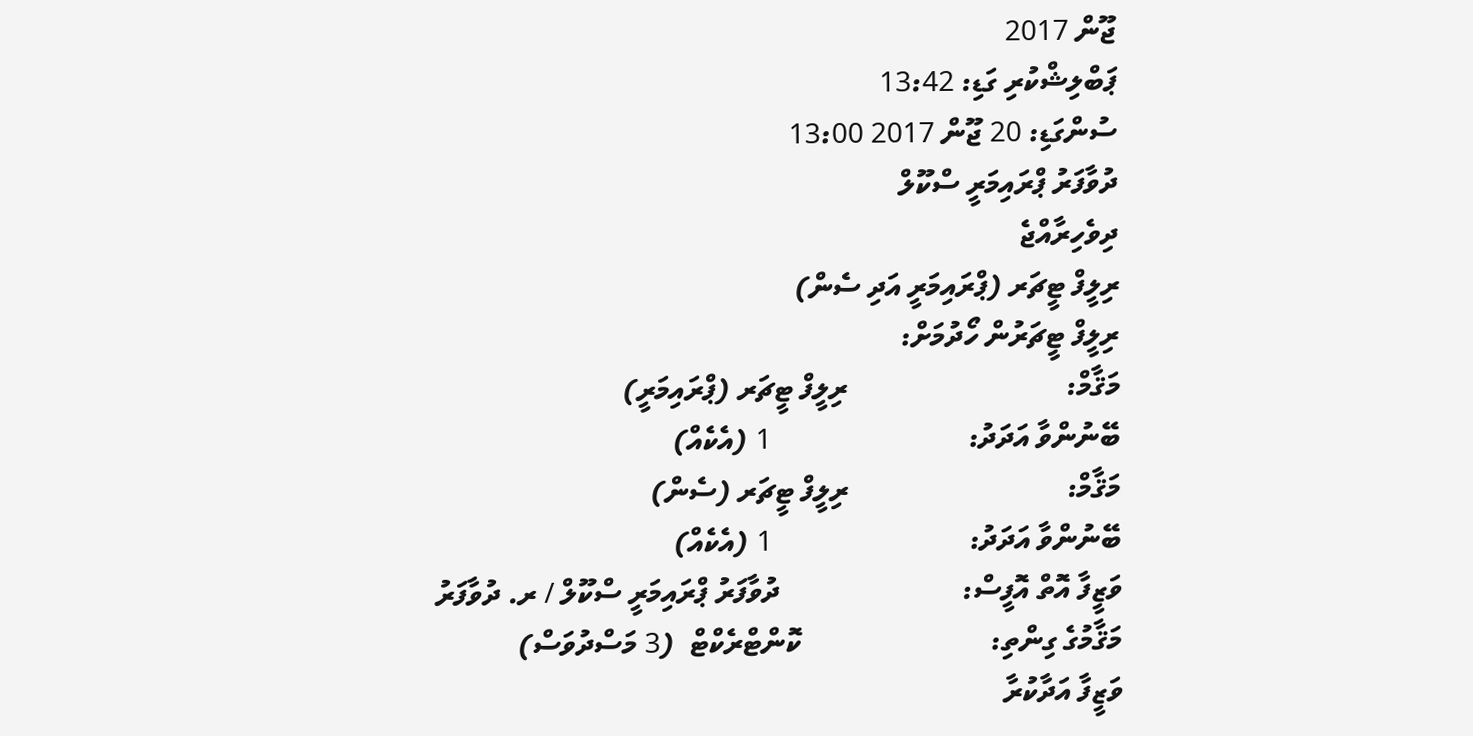ޖޫން 2017
ޕަބްލިޝްކުރި ގަޑި: 13:42
ސުންގަޑި: 20 ޖޫން 2017 13:00
ދުވާފަރު ޕްރައިމަރީ ސްކޫލް
ދިވެހިރާއްޖެ
ރިލީފް ޓީޗަރ (ޕްރައިމަރީ އަދި ސެން)
ރިލީފް ޓީޗަރުން ހޯދުމަށް:
މަޤާމް:                              ރިލީފް ޓީޗަރ (ޕްރައިމަރީ)
ބޭނުންވާ އަދަދު:                           1 (އެކެއް)
މަޤާމް:                              ރިލީފް ޓީޗަރ (ސެން)
ބޭނުންވާ އަދަދު:                           1 (އެކެއް)
ވަޒީފާ އޮތް އޮފީސް:                         ދުވާފަރު ޕްރައިމަރީ ސްކޫލް / ރ. ދުވާފަރު
މަޤާމުގެ ގިންތި:                          ކޮންޓްރެކްޓް  (3 މަސްދުވަސް)
ވަޒީފާ އަދާކުރާ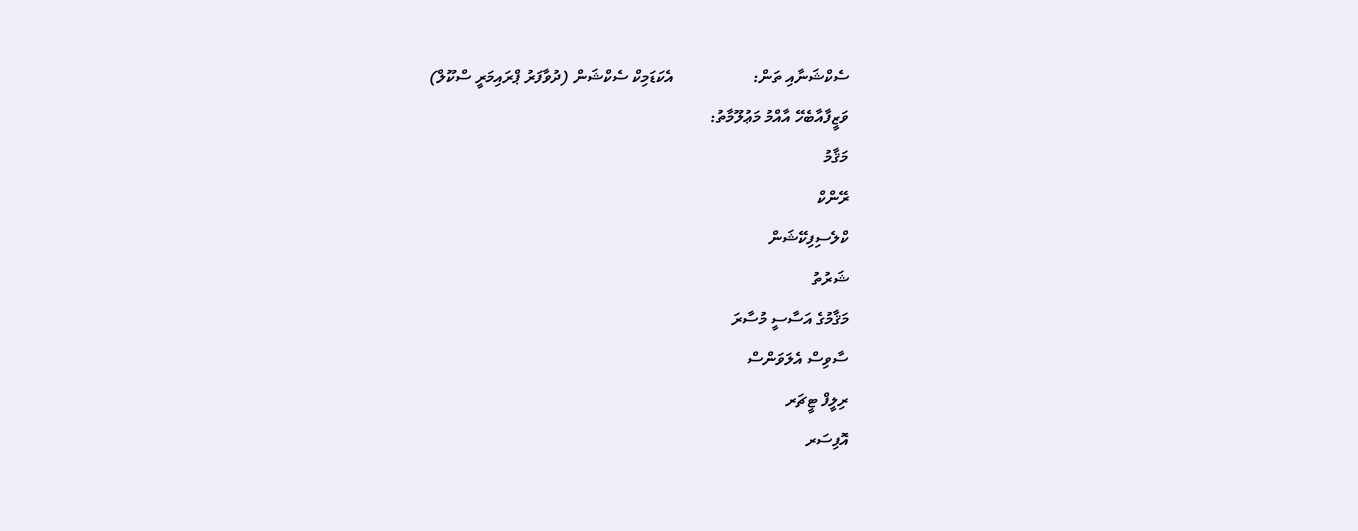ސެކްޝަނާއި ތަން:                   އެކަޑަމިކް ސެކްޝަން (ދުވާފަރު ޕްރައިމަރީ ސްކޫލް)
ވަޒީފާއާބެހޭ އާއްމު މަޢުލޫމާތު:
މަޤާމު
ރޭންކް
ކްލެސިފިކޭޝަން
ޝަރުތު
މަޤާމުގެ އަސާސީ މުސާރަ
ސާވިސް އެލަވަންސް
ރިލީފް ޓީޗަރ
އޮފިސަރ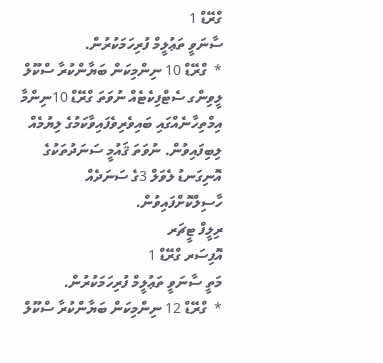ގްރޭޑް 1
ސާނަވީ ތަޢުލީމް ފުރިހަމަކުރުން.
*  ގްރޭޑް 10 ނިންމިކަން ބަޔާންކުރާ ސްކޫލް ލީވިންގ ސެޓްފިކެޓެއް ނުވަތަ ގްރޭޑް 10ނިންމާ އިމްތިހާނެއްގައި ބައިވެރިވެފައިވާކަމުގެ ލިޔުމެއް ލިބިފައިވުން. ނުވަތަ ޤައުމީ ސަނަދުތަކުގެ އޮނިގަނޑު ލެވަލް 3ގެ ސަނަދެއް ހާސިލްކޮށްފައިވުން.
ރިލީފް ޓީޗަރ
އޮފިސަރ ގްރޭޑް 1
މަތީ ސާނަވީ ތަޢުލީމް ފުރިހަމަކުރުން.
*  ގްރޭޑް 12 ނިންމިކަން ބަޔާންކުރާ ސްކޫލް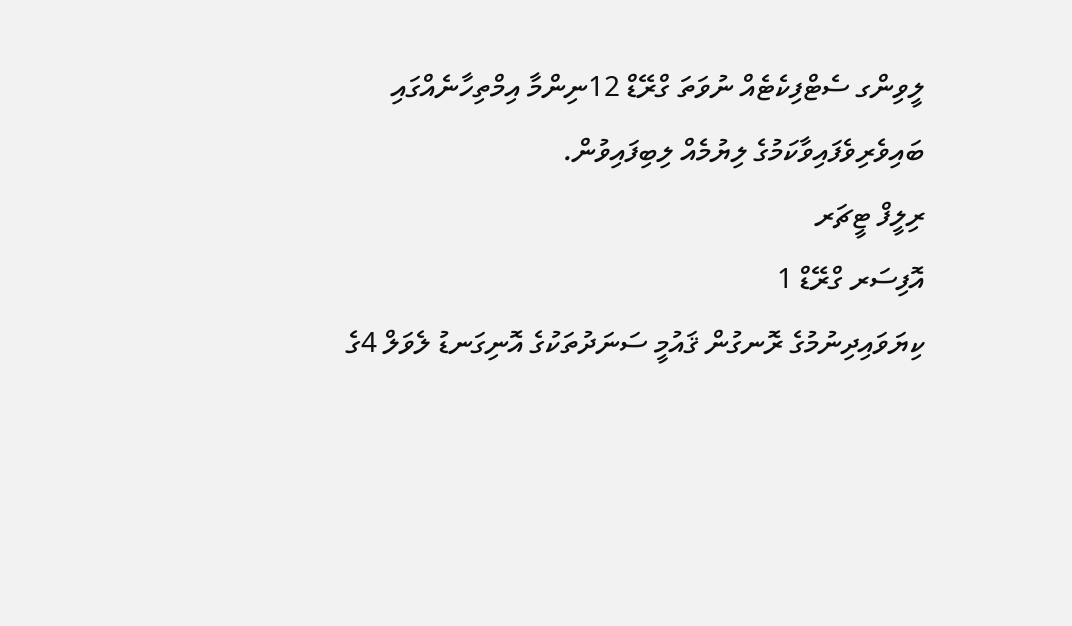ލީވިންގ ސެޓްފިކެޓެއް ނުވަތަ ގްރޭޑް 12ނިންމާ އިމްތިހާނެއްގައި ބައިވެރިވެފައިވާކަމުގެ ލިޔުމެއް ލިބިފައިވުން.
ރިލީފް ޓީޗަރ
އޮފިސަރ ގްރޭޑް 1
ކިޔަވައިދިނުމުގެ ރޮނގުން ޤައުމީ ސަނަދުތަކުގެ އޮނިގަނޑު ލެވަލް 4ގެ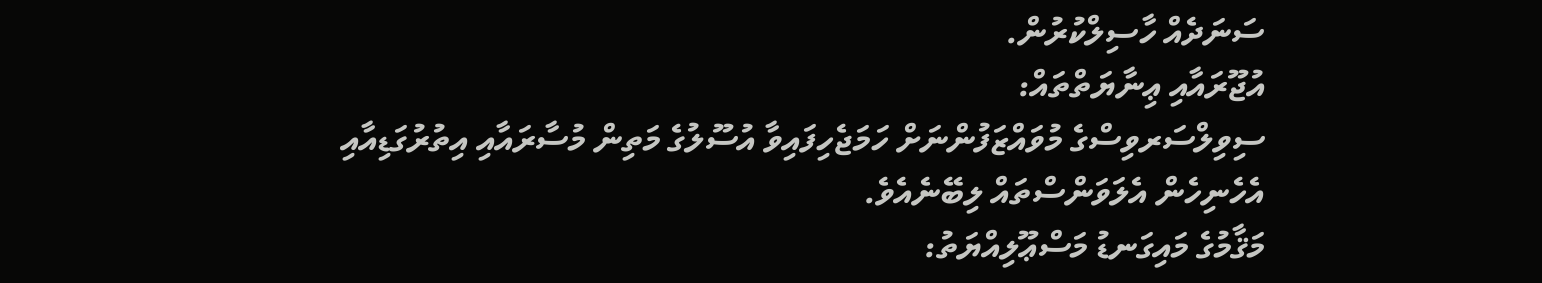ސަނަދެއް ހާސިލްކުރުން.
އުޖޫރައާއި ޢިނާޔަތްތައް:
ސިވިލްސަރވިސްގެ މުވައްޒަފުންނަށް ހަމަޖެހިފައިވާ އުސޫލުގެ މަތިން މުސާރައާއި އިތުރުގަޑިއާއި އެހެނިހެން އެލަވަންސްތައް ލިބޭނެއެވެ.
މަޤާމުގެ މައިގަނޑު މަސްޢޫލިއްޔަތު: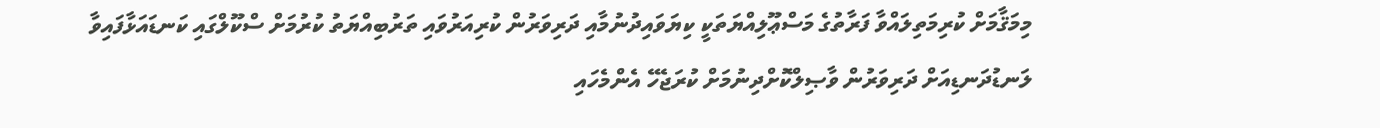މިމަޤާމަށް ކުރިމަތިލައްވާ ފަރާތުގެ މަސްޢޫލިއްޔަތަކީ ކިޔަވައިދުނުމާއި ދަރިވަރުން ކުރިއަރުވައި ތަރުބިއްޔަތު ކުރުމަށް ސްކޫލްގައި ކަނޑައަޅާފައިވާ ލަނޑުދަނޑިއަށް ދަރިވަރުން ވާޞިލްކޮށްދިނުމަށް ކުރަޖެހޭ އެންމެހައި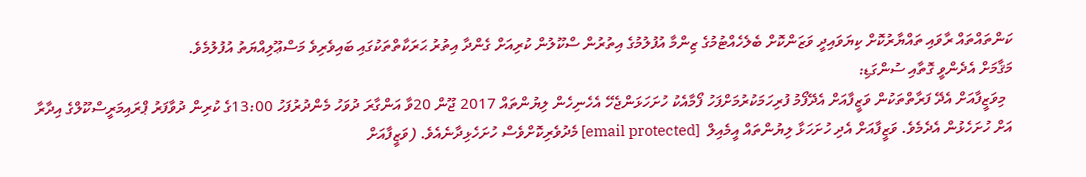ކަންތައްތައް ރާވައި ތައްޔާރުކޮށް ކިޔަވައިދީ ވަޒަންކޮށް ބެލެހެއްޓުމުގެ ޒިންމާ އުފުލުމުގެ އިތުރުން ސްކޫލުން ކުރިއަށް ގެންދާ އިތުރު ޙަރަކާތްތަކުގައި ބައިވެރިވެ މަސްޢޫލިއްޔަތު އުފުލުމެވެ.
މަޤާމަށް އެދެންވީ ގޮތާއި ސުންގަޑި:
  މިވަޒީފާއަށް އެދޭ ފަރާތްތަކުން ވަޒީފާއަށް އެދޭފޯމު ފުރިހަމަކުރުމަށްފަހު ފޯމާއެކު ހުށަހަޅަންޖެހޭ އެހެނިހެން ލިޔުންތައް 2017 ޖޫން 20ވާ އަންގާރަ ދުވަހު މެންދުރުފަހު 13:00ގެ ކުރިން ދުވާފަރު ޕްރައިމަރީސްކޫލްގެ އިދާރާ އަށް ހުށަހެޅުން އެދެމެވެ. ވަޒީފާއަށް އެދި ހުށަހަޅާ ލިޔުންތައް އީމެއިލް  [email protected] މެދުވެރިކޮށްވެސް ހުށަހެޅިދާނެއެވެ. (ވަޒީފާއަށް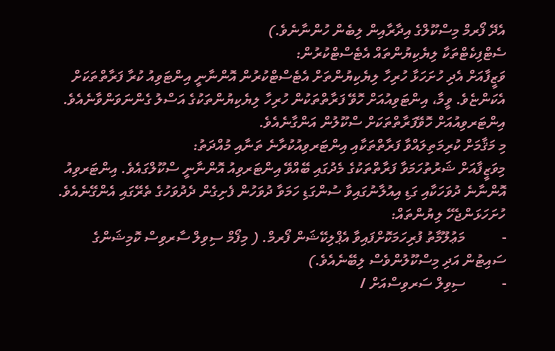އެދޭ ފޯރމް މިސްކޫލްގެ އިދާރާއިން ލިބެން ހުންނާނެވެ.)
ސެޓްފިކެޓްތަކާ ލިޔެކިޔުންތައް އެޓެސްޓްކުރުން:
ވަޒީފާއަށް އެދި ހުށަހަޅާ ހުރިހާ ލިޔެކިޔުންތަށް އެޓެސްޓްކުރުން އޮންނާނީ އިންޓަވިއު ކުރާ ފަރާތްތަކަށް އެކަންޏެވެ. ވީމާ، އިންޓަވިއުއަށް ހޮވޭ ފަރާތްތަކުން ހުރިހާ ލިޔެކިޔުންތަކުގެ އަސްލު ގެންނަވަންވާނެއެވެ. އިންޓަރވިއުއަށް ހޮވޭފަރާތްތަކަށް ސްކޫލުން އަންގާނެއެވެ.
މި މަޤާމަށް ކުރިމަތިލައްވާ ފަރާތްތަކާއި އިންޓަރވިއުކުރާނެ ތަނާއި މުއްދަތު:
މިވަޒީފާއަށް ޝަރުތުހަމަވާ ފަރާތްތަކުގެ މެދުގައި ބޭއްވޭ އިންޓަރވިއު އޮންނާނީ ސްކޫލްގައެވެ. އިންޓަރވިއު އޮންނާނެ ދުވަހަކާއި ގަޑި އިއުލާނުގައިވާ ސުންގަޑި ހަމަވާ ދުވަހުން ފެށިގެން ދެދުވަހުގެ ތެރޭގައި އެންގޭނެއެވެ.
ހުށަހަޅަންޖެހޭ ލިޔުންތައް:
-          މަޢުލޫމާތު ފުރިހަމަކޮށްފައިވާ އެޕްލިކޭޝަން ފޯރމް. ( މިފޯމް ސިވިލް ސާރވިސް ކޮމިޝަންގެ ސައިޓުން އަދި މިސްކޫލުންވެސް ލިބޭނެއެވެ.)
-          ސިވިލް ސަރވިސްއަށް /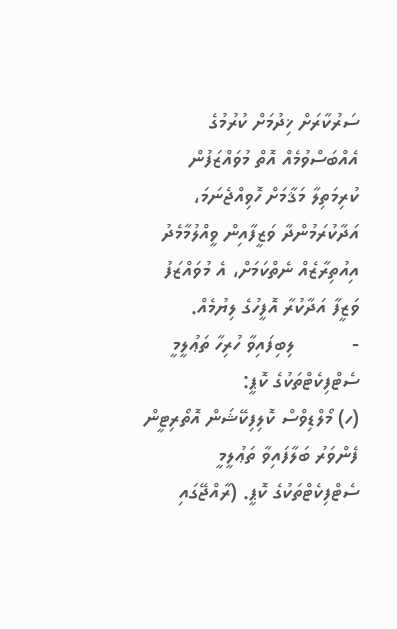ސަރުކާރަށް ޚިދުމަށް ކުރުމުގެ އެއްބަސްވުމެއް އޮތް މުވައްޒަފުން ކުރިމަތިލާ މަޤާމަށް ހޮވިއްޖެނަމަ، އަދާކުރަމުންދާ ވަޒީފާއިން ވީއްލުމާމެދު އިއުތިރާޒެއް ނެތްކަމަށް، އެ މުވައްޒަފު ވަޒީފާ އަދާކުރާ އޮފީހުގެ ލިޔުމެއް.
-          ލިބިފައިވާ ހުރިހާ ތަޢުލީމީ ސެޓްފިކެޓްތަކުގެ ކޮޕީ:
(ހ) މޯލްޑިވްސް ކޮލިފިކޭޝަން އޮތޯރިޓީން ފެންވަރު ބަލާފައިވާ ތަޢުލީމީ ސެޓްފިކެޓްތަކުގެ ކޮޕީ. (ރާއްޖޭގައި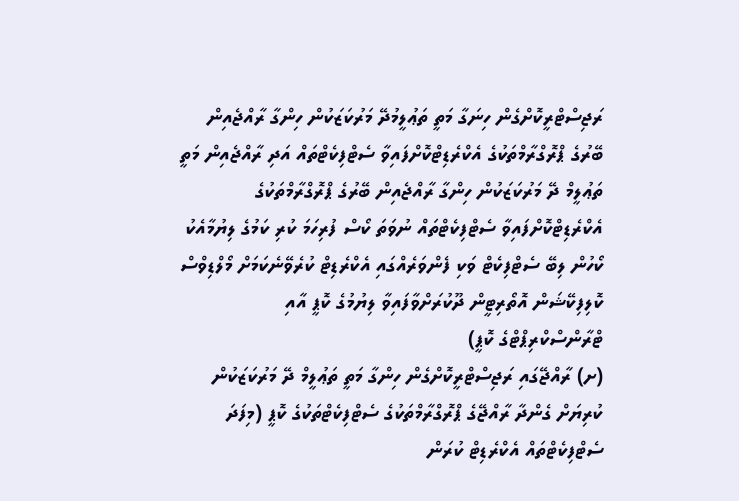ރަޖިސްޓްރީކޮށްގެން ހިނަގާ މަތީ ތަޢުލީމުދޭ މަރުކަޒަކުން ހިންގާ ރާއްޖެއިން ބޭރުގެ ޕްރޮގްރާމްތަކުގެ އެކްރެޑިޓްކޮށްފައިވާ ސެޓްފިކެޓްތައް އަދި ރާއްޖެއިން މަތީ ތަޢުލީމް ދޭ މަރުކަޒަކުން ހިންގާ ރާއްޖެއިން ބޭރުގެ ޕްރޮގްރާމްތަކުގެ އެކްރެޑިޓްކޮށްފައިވާ ސެޓްފިކެޓްތައް ނުވަތަ ކޯސް ފުރިހަމަ ކުރި ކަމުގެ ލިޔުމާއެކު ކޯހުން ލިބޭ ސެޓްފިކެޓް ވަކި ފެންވަރެއްގައި އެކްރެޑިޓް ކުރެވޭނެކަމަށް މޯލްޑިވްސް ކޮލިފިކޭޝަން އޮތޯރިޓީން ދޫކުރަށްވާފައިވާ ލިޔުމުގެ ކޮޕީ އާއި ޓްރާންސްކްރިޕްޓްގެ ކޮޕީ)
(ށ) ރާއްޖޭގައި ރަޖިސްޓްރީކޮށްގެން ހިންގާ މަތީ ތަޢުލީމް ދޭ މަރުކަޒަކުން ކުރިޔަށް ގެންދާ ރާއްޖޭގެ ޕްރޮގްރާމްތަކުގެ ސެޓްފިކެޓްތަކުގެ ކޮޕީ (މިފަދަ ސެޓްފިކެޓްތައް އެކްރެޑިޓް ކުރަން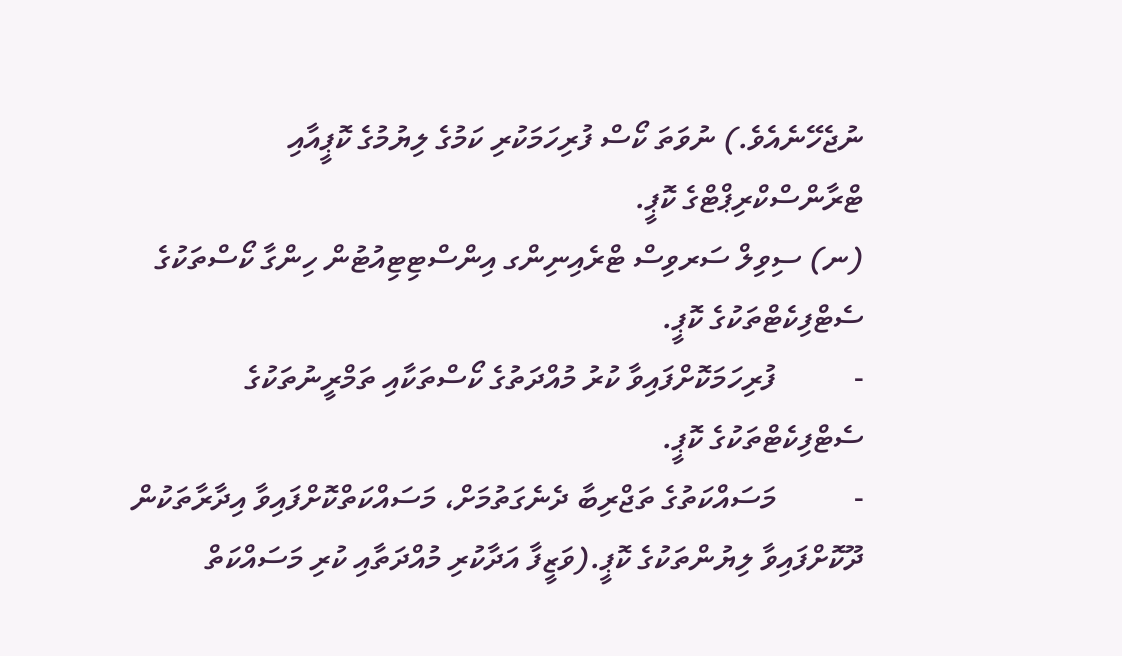ނުޖެހޭނެއެވެ.) ނުވަތަ ކޯސް ފުރިހަމަކުރި ކަމުގެ ލިޔުމުގެ ކޮޕީއާއި ޓްރާންސްކްރިޕްޓްގެ ކޮޕީ.
(ނ) ސިވިލް ސަރވިސް ޓްރެއިނިންގ އިންސްޓިޓިއުޓުން ހިންގާ ކޯސްތަކުގެ ސެޓްފިކެޓްތަކުގެ ކޮޕީ.
-          ފުރިހަމަކޮށްފައިވާ ކުރު މުއްދަތުގެ ކޯސްތަކާއި ތަމްރީނުތަކުގެ ސެޓްފިކެޓްތަކުގެ ކޮޕީ.
-          މަސައްކަތުގެ ތަޖްރިބާ ދެނެގަތުމަށް، މަސައްކަތްކޮށްފައިވާ އިދާރާތަކުން ދޫކޮށްފައިވާ ލިޔުންތަކުގެ ކޮޕީ.(ވަޒީފާ އަދާކުރި މުއްދަތާއި ކުރި މަސައްކަތް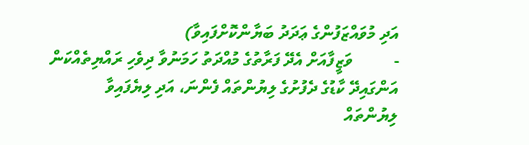އަދި މުވައްޒަފުންގެ ޢަދަދު ބަޔާންކޮށްފައިވާ)
-          ވަޒީފާއަށް އެދޭ ފަރާތުގެ މުއްދަތު ހަމަނުވާ ދިވެހި ރައްޔިތެއްކަން އަންގައިދޭ ކާޑުގެ ދެފުށުގެ ލިޔުންތައް ފެންނަ، އަދި ލިޔެފައިވާ ލިޔުންތައް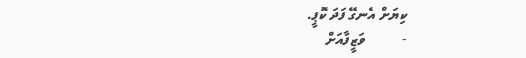ކިޔަށް އެނގޭ ފަދަ ކޮޕީ.
-          ވަޒީފާއަށް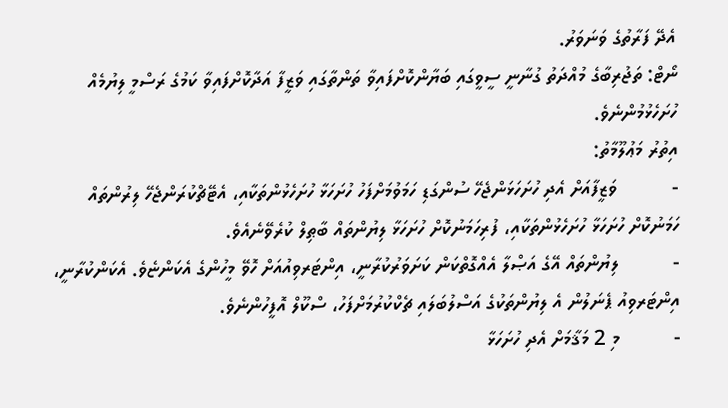އެދޭ ފަރާތުގެ ވަނަވަރު.
ނޯޓް: ތަޖުރިބާގެ މުއްދަތު ގުނާނީ ސީވީގައި ބަޔާންކޮށްފައިވާ ތަންތާގައި ވަޒީފާ އަދާކޮށްފައިވާ ކަމުގެ ރަސްމީ ލިޔުމެއް ހުށަހެޅުމުންނެވެ.
އިތުރު މަޢުލޫމާތު:
-          ވަޒީފާއަށް އެދި ހުށަހަޅަންޖެހޭ ސުންގަޑި ހަމަވުމަށްފަހު ހުށަހަޅާ ހުށަހެޅުންތަކާއި، އެޓޭޗްކުރަންޖެހޭ ލިރުންތައް ހަމަނުކޮށް ހުށަހަޅާ ހުށަހެޅުންތަކާއި، ފުރިހަމަނުކޮށް ހުށަހަޅާ ލިޔުންތައް ބާޠިލް ކުރެވޭނެއެވެ.
-          ލިޔުންތައް އޭގެ އަޞްލާ އެއްގޮތްކަން ކަށަވަރުކުރާނީ، އިންޓަރވިއުއަށް ހޮވޭ މީހުންގެ އެކަންޏެވެ. އެކަންކުރާނީ، އިންޓަރވިއު ޕެނަލުން އެ ލިޔުންތަކުގެ އަސްލުބަލައި ޗެކްކުރުމަށްފަހު، ސްކޫލް އޮފީހުންނެވެ.
-          މި 2 މަޤާމަށް އެދި ހުށަހަޅާ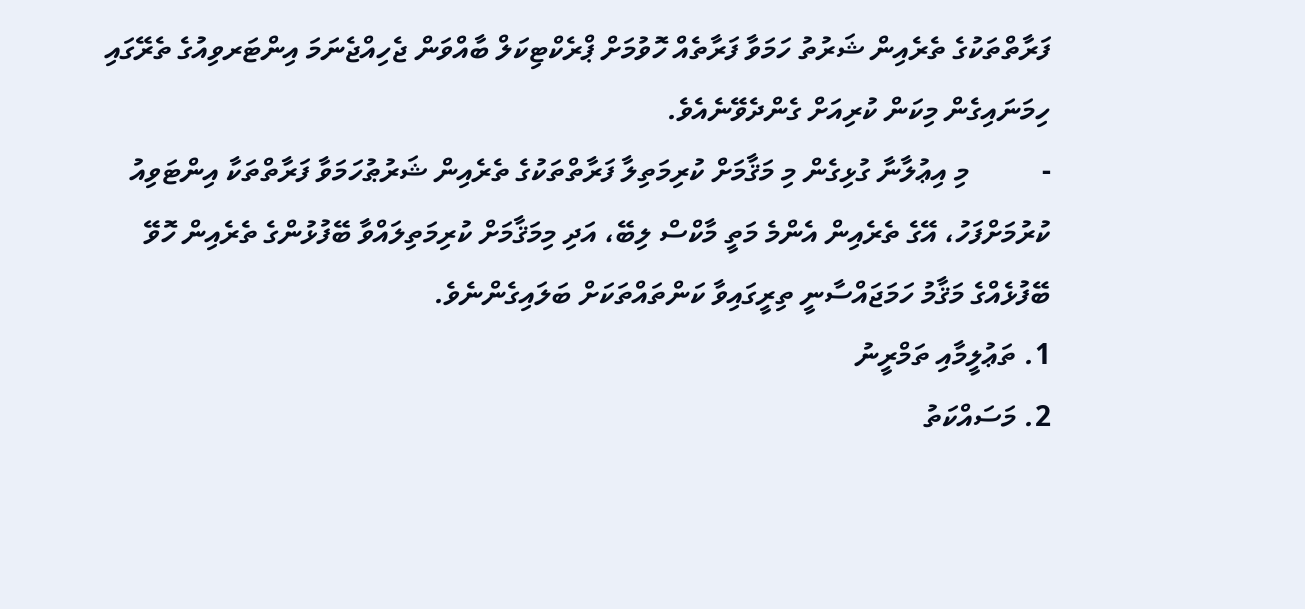ފަރާތްތަކުގެ ތެރެއިން ޝަރުތު ހަމަވާ ފަރާތެއް ހޮވުމަށް ޕްރެކްޓިކަލް ބާއްވަން ޖެހިއްޖެނަމަ އިންޓަރވިއުގެ ތެރޭގައި ހިމަނައިގެން މިކަން ކުރިއަށް ގެންދެވޭނެއެވެ.
-          މި އިޢުލާނާ ގުޅިގެން މި މަޤާމަށް ކުރިމަތިލާ ފަރާތްތަކުގެ ތެރެއިން ޝަރުޠުހަމަވާ ފަރާތްތަކާ އިންޓަވިއު ކުރުމަށްފަހު، އޭގެ ތެރެއިން އެންމެ މަތީ މާކްސް ލިބޭ، އަދި މިމަޤާމަށް ކުރިމަތިލައްވާ ބޭފުޅުންގެ ތެރެއިން ހޮވޭ ބޭފުޅެއްގެ މަޤާމު ހަމަޖައްސާނީ ތިރީގައިވާ ކަންތައްތަކަށް ބަލައިގެންނެވެ.
1. ތަޢުލީމާއި ތަމްރީނު
2. މަސައްކަތު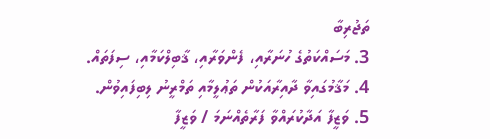ތަޖުރިބާ
3. މަސައްކަތުގެ ހުނަރާއި، ފެންވަރާއި، ޤާބިލްކަމާއި، ސިފަތައް.
4. މަޤާމުގައިވާ ދާއިރާއަކުން ތަޢުލީމާއި ތަމްރީނު ލިބިފައިވުން.
5. ވަޒީފާ އަދާކުރައްވާ ފަރާތެއްނަމަ / ވަޒީފާ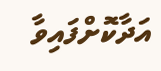އަދާކޮށްފައިވާ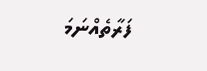ފަރާތެއްނަމަ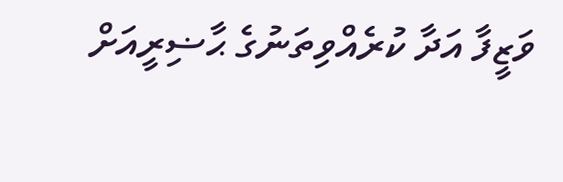ވަޒީފާ އަދާ ކުރެއްވިތަނުގެ ޙާޟިރީއަށް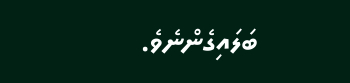ބަލައިގެންނެވެ.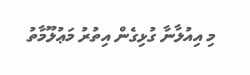މި އިއުލާނާ ގުޅިގެން އިތުރު މަޢުލޫމާތު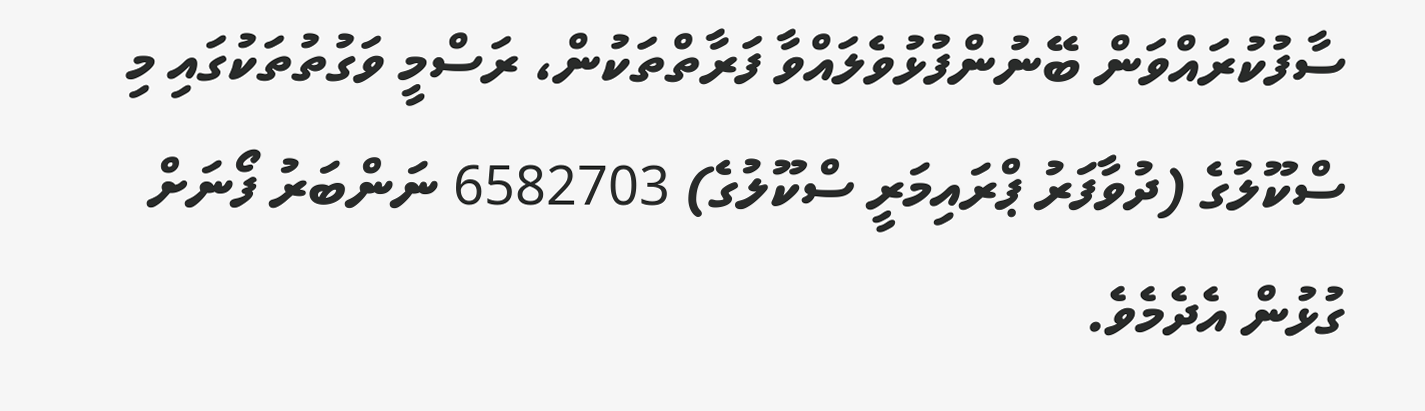ސާފުކުރައްވަން ބޭނުންފުޅުވެލައްވާ ފަރާތްތަކުން، ރަސްމީ ވަގުތުތަކުގައި މި ސްކޫލުގެ (ދުވާފަރު ޕްރައިމަރީ ސްކޫލުގެ) 6582703 ނަންބަރު ފޯނަށް ގުޅުން އެދެމެވެ.